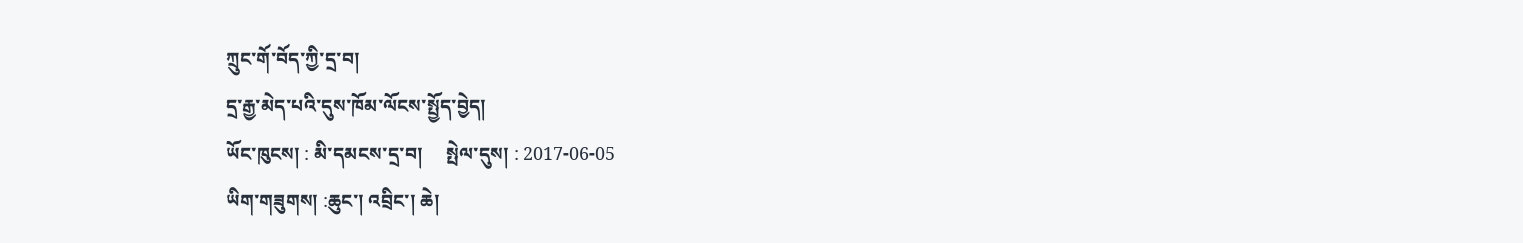ཀྲུང་གོ་བོད་ཀྱི་དྲ་བ།
དྲ་རྒྱ་མེད་པའི་དུས་ཁོམ་ལོངས་སྤྱོད་བྱེད།
ཡོང་ཁུངས། : མི་དམངས་དྲ་བ།     སྤེལ་དུས། : 2017-06-05
ཡིག་གཟུགས། :ཆུང་། འབྲིང་། ཆེ།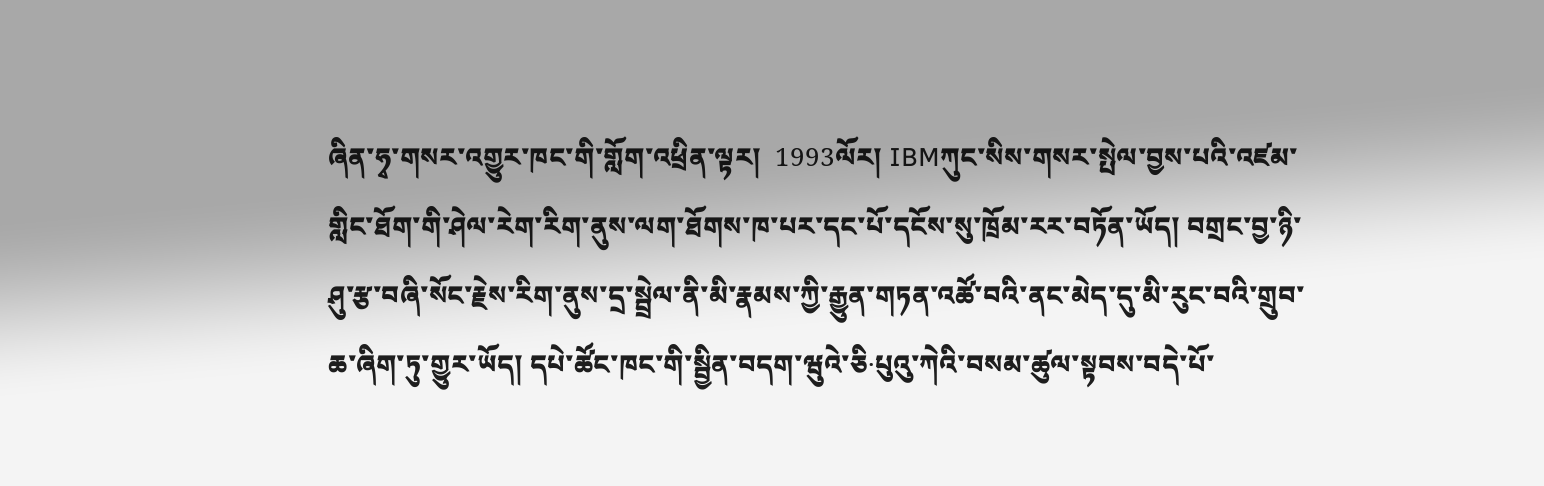ཞིན་ཧྭ་གསར་འགྱུར་ཁང་གི་གློག་འཕྲིན་ལྟར།  1993ལོར། IBMཀུང་སིས་གསར་སྤེལ་བྱས་པའི་འཛམ་གླིང་ཐོག་གི་ཤེལ་རེག་རིག་ནུས་ལག་ཐོགས་ཁ་པར་དང་པོ་དངོས་སུ་ཁྲོམ་རར་བཏོན་ཡོད། བགྲང་བྱ་ཉི་ཤུ་རྩ་བཞི་སོང་རྗེས་རིག་ནུས་དྲ་སྦྲེལ་ནི་མི་རྣམས་ཀྱི་རྒྱུན་གཏན་འཚོ་བའི་ནང་མེད་དུ་མི་རུང་བའི་གྲུབ་ཆ་ཞིག་ཏུ་གྱུར་ཡོད། དཔེ་ཚོང་ཁང་གི་སྦྱིན་བདག་ཝུའེ་ཅི·པུའུ་ཀེའི་བསམ་ཚུལ་སྟབས་བདེ་པོ་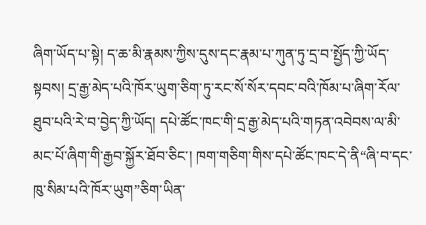ཞིག་ཡོད་པ་སྟེ། ད་ཆ་མི་རྣམས་ཀྱིས་དུས་དང་རྣམ་པ་ཀུན་ཏུ་དྲ་བ་སྤྱོད་ཀྱི་ཡོད་སྟབས། དྲ་རྒྱ་མེད་པའི་ཁོར་ཡུག་ཅིག་ཏུ་རང་སོ་སོར་དབང་བའི་ཁོམ་པ་ཞིག་རོལ་ཐུབ་པའི་རེ་བ་བྱེད་ཀྱི་ཡོད། དཔེ་ཚོང་ཁང་གི་དྲ་རྒྱ་མེད་པའི་གཏན་འབེབས་ལ་མི་མང་པོ་ཞིག་གི་རྒྱབ་སྐྱོར་ཐོབ་ཅིང་། ཁག་གཅིག་གིས་དཔེ་ཚོང་ཁང་དེ་ནི“ཞི་བ་དང་ཁུ་སིམ་པའི་ཁོར་ཡུག”ཅིག་ཡིན་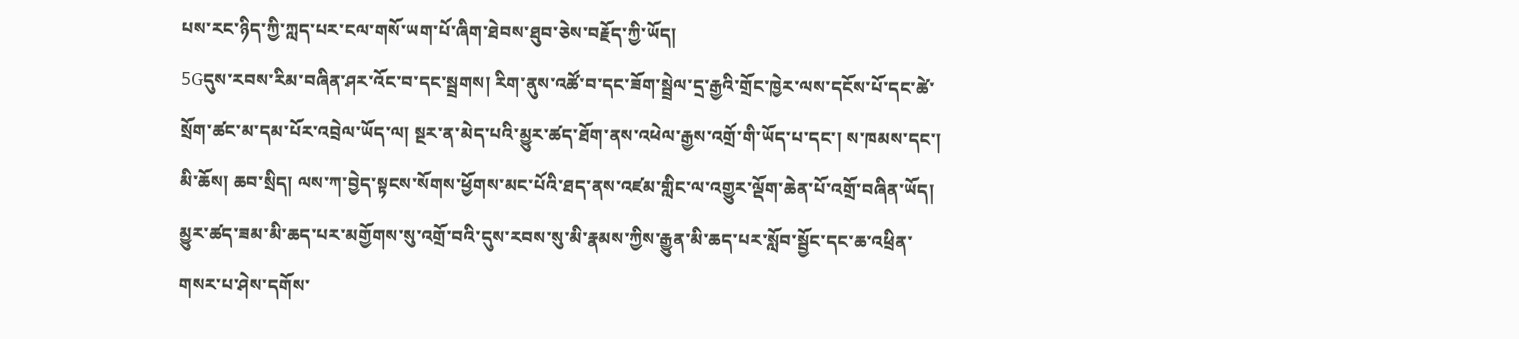པས་རང་ཉིད་ཀྱི་ཀླད་པར་ངལ་གསོ་ཡག་པོ་ཞིག་ཐེབས་ཐུབ་ཅེས་བརྗོད་ཀྱི་ཡོད།
5Gདུས་རབས་རིམ་བཞིན་ཤར་འོང་བ་དང་སྦྲགས། རིག་ནུས་འཚོ་བ་དང་ཟོག་སྦྲེལ་དྲ་རྒྱའི་གྲོང་ཁྱེར་ལས་དངོས་པོ་དང་ཚེ་སྲོག་ཚང་མ་དམ་པོར་འབྲེལ་ཡོད་ལ། སྔར་ན་མེད་པའི་མྱུར་ཚད་ཐོག་ནས་འཕེལ་རྒྱས་འགྲོ་གི་ཡོད་པ་དང་། ས་ཁམས་དང་། མི་ཆོས། ཆབ་སྲིད། ལས་ཀ་བྱེད་སྟངས་སོགས་ཕྱོགས་མང་པོའི་ཐད་ནས་འཛམ་གླིང་ལ་འགྱུར་ལྡོག་ཆེན་པོ་འགྲོ་བཞིན་ཡོད། མྱུར་ཚད་ཟམ་མི་ཆད་པར་མགྱོགས་སུ་འགྲོ་བའི་དུས་རབས་སུ་མི་རྣམས་ཀྱིས་རྒྱུན་མི་ཆད་པར་སློབ་སྦྱོང་དང་ཆ་འཕྲིན་གསར་པ་ཤེས་དགོས་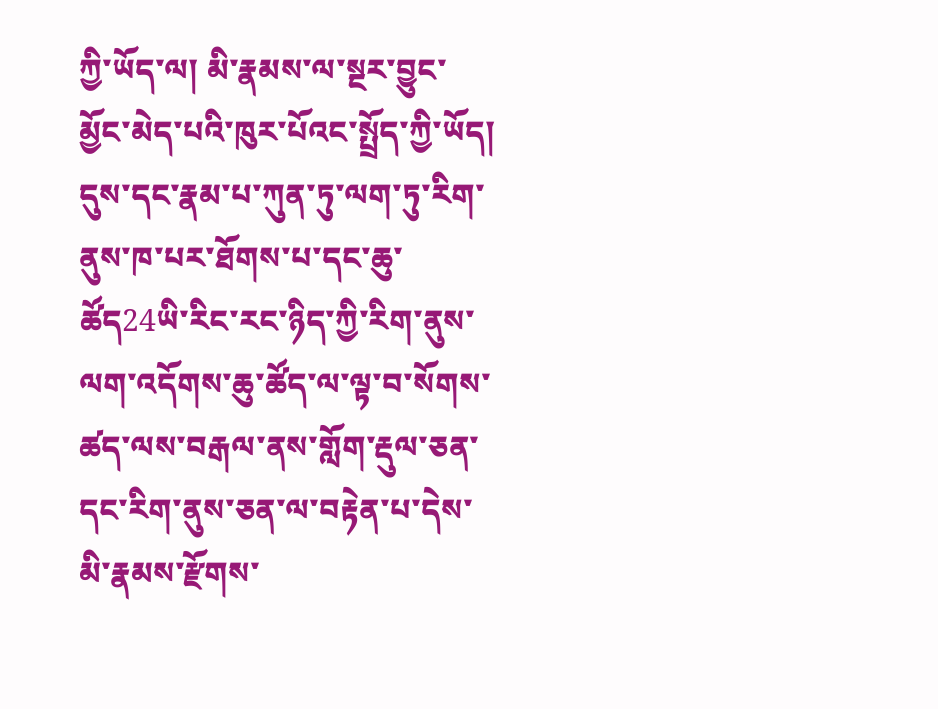ཀྱི་ཡོད་ལ། མི་རྣམས་ལ་སྔར་བྱུང་མྱོང་མེད་པའི་ཁུར་པོའང་སྤྲོད་ཀྱི་ཡོད། དུས་དང་རྣམ་པ་ཀུན་ཏུ་ལག་ཏུ་རིག་ནུས་ཁ་པར་ཐོགས་པ་དང་ཆུ་ཚོད24ཡི་རིང་རང་ཉིད་ཀྱི་རིག་ནུས་ལག་འདོགས་ཆུ་ཚོད་ལ་ལྟ་བ་སོགས་ཚད་ལས་བརྒལ་ནས་གློག་རྡུལ་ཅན་དང་རིག་ནུས་ཅན་ལ་བརྟེན་པ་དེས་མི་རྣམས་རྫོགས་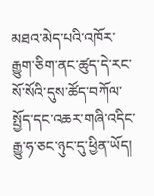མཐའ་མེད་པའི་འཁོར་རྒྱུག་ཅིག་ནང་ཚུད་དེ་རང་སོ་སོའི་དུས་ཚོད་བཀོལ་སྤྱོད་དང་འཆར་གཞི་འདིང་རྒྱུ་ཧ་ཅང་ཉུང་དུ་ཕྱིན་ཡོད།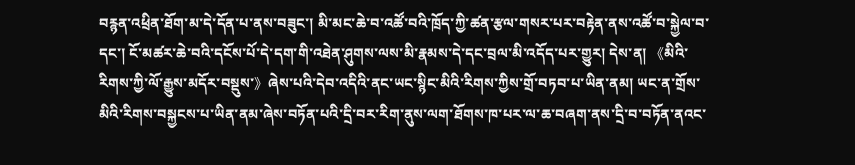བརྙན་འཕྲིན་ཐོག་མ་དེ་དོན་པ་ནས་བཟུང་། མི་མང་ཆེ་བ་འཚོ་བའི་ཁྲོད་ཀྱི་ཚན་རྩལ་གསར་པར་བརྟེན་ནས་འཚོ་བ་སྐྱེལ་བ་དང་། ངོ་མཚར་ཆེ་བའི་དངོས་པོ་དེ་དག་གི་འཐེན་ཤུགས་ལས་མི་རྣམས་དེ་དང་བྲལ་མི་འདོད་པར་གྱུར། དེས་ན། 《མིའི་རིགས་ཀྱི་ལོ་རྒྱུས་མདོར་བསྡུས་》ཞེས་པའི་དེབ་འདིའི་ནང་ཡང་སྙིང་མིའི་རིགས་ཀྱིས་གྲོ་བཏབ་པ་ཡིན་ནམ། ཡང་ན་གྲོས་མིའི་རིགས་བསྐྱངས་པ་ཡིན་ནམ་ཞེས་བཏོན་པའི་དྲི་བར་རིག་ནུས་ལག་ཐོགས་ཁ་པར་ལ་ཆ་བཞག་ནས་དྲི་བ་བཏོན་ནའང་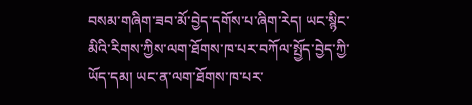བསམ་གཞིག་ཟབ་མོ་བྱེད་དགོས་པ་ཞིག་རེད། ཡང་སྙིང་མིའི་རིགས་ཀྱིས་ལག་ཐོགས་ཁ་པར་བཀོལ་སྤྱོད་བྱེད་ཀྱི་ཡོད་དམ། ཡང་ན་ལག་ཐོགས་ཁ་པར་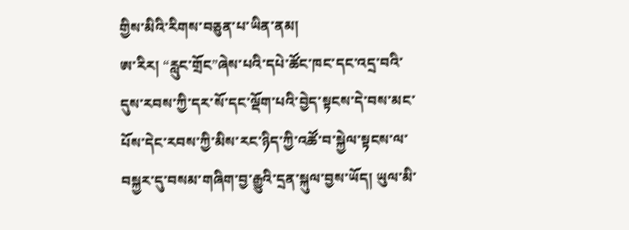གྱིས་མིའི་རིགས་བཅུན་པ་ཡིན་ནམ།
ཨ་རིར། “རླུང་གྲོང”ཞེས་པའི་དཔེ་ཚོང་ཁང་དང་འདྲ་བའི་དུས་རབས་ཀྱི་དར་སོ་དང་ལྡོག་པའི་བྱེད་སྟངས་དེ་བས་མང་པོས་དེང་རབས་ཀྱི་མིས་རང་ཉིད་ཀྱི་འཚོ་བ་སྐྱེལ་སྟངས་ལ་བསྐྱར་དུ་བསམ་གཞིག་བྱ་རྒྱུའི་དྲན་སྐུལ་བྱས་ཡོད། ཡུལ་མི་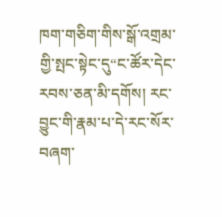ཁག་གཅིག་གིས་སྒོ་འགྲམ་གྱི་སྤང་སྟེང་དུ“ང་ཚོར་དེང་རབས་ཅན་མི་དགོས། རང་བྱུང་གི་རྣམ་པ་དེ་རང་སོར་བཞག་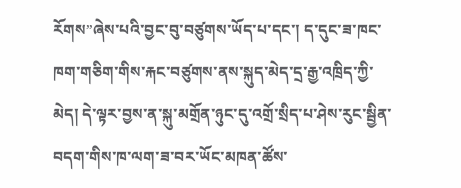རོགས”ཞེས་པའི་བྱང་བུ་བཙུགས་ཡོད་པ་དང་། ད་དུང་ཟ་ཁང་ཁག་གཅིག་གིས་རྐང་བཙུགས་ནས་སྐུད་མེད་དྲ་རྒྱ་འཁྲིད་ཀྱི་མེད། དེ་ལྟར་བྱས་ན་སྐུ་མགྲོན་ཉུང་དུ་འགྲོ་སྲིད་པ་ཤེས་རུང་སྦྱིན་བདག་གིས་ཁ་ལག་ཟ་བར་ཡོང་མཁན་ཚོས་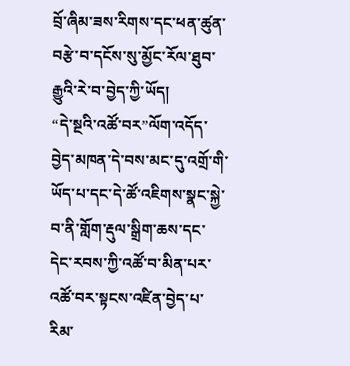བྲོ་ཞིམ་ཟས་རིགས་དང་ཕན་ཚུན་བརྩེ་བ་དངོས་སུ་མྱོང་རོལ་ཐུབ་རྒྱུའི་རེ་བ་བྱེད་ཀྱི་ཡོད།
“དེ་སྔའི་འཚོ་བར”ལོག་འདོད་བྱེད་མཁན་དེ་བས་མང་དུ་འགྲོ་གི་ཡོད་པ་དང་དེ་ཚོ་འཇིགས་སྣང་སྐྱེ་བ་ནི་གློག་རྡུལ་སྒྲིག་ཆས་དང་དེང་རབས་ཀྱི་འཚོ་བ་མིན་པར་འཚོ་བར་སྟངས་འཛིན་བྱེད་པ་རིམ་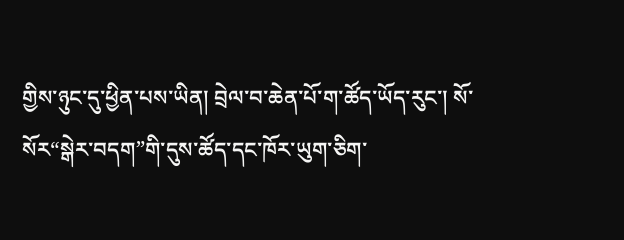གྱིས་ཉུང་དུ་ཕྱིན་པས་ཡིན། བྲེལ་བ་ཆེན་པོ་ག་ཚོད་ཡོད་རུང་། སོ་སོར“སྒེར་བདག”གི་དུས་ཚོད་དང་ཁོར་ཡུག་ཅིག་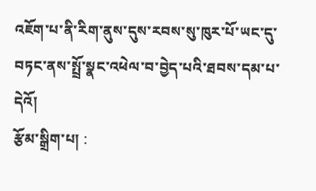འཇོག་པ་ནི་རིག་ནུས་དུས་རབས་སུ་ཁུར་པོ་ཡང་དུ་བཏང་ནས་སྤྲོ་སྣང་འཕེལ་བ་བྱེད་པའི་ཐབས་དམ་པ་དེའོ།
རྩོམ་སྒྲིག་པ། :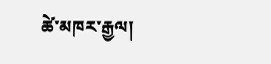ཚེ་མཁར་རྒྱལ།